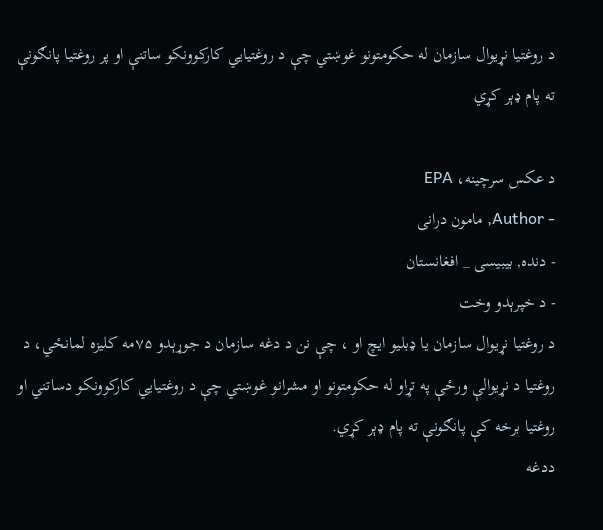د روغتیا نړیوال سازمان له حکومتونو غوښتي چې د روغتیايي کارکوونکو ساتنې او پر روغتیا پانګونې ته پام ډېر کړي

د عکس سرچینه، EPA
- Author, مامون درانی
- دنده, بیبیسی _ افغانستان
- د خپرېدو وخت
د روغتیا نړیوال سازمان یا ډبلیو ایچ او ، چې نن د دغه سازمان د جوړېدو ۷۵مه کلیزه لمانځي، د روغتیا د نړیوالې ورځې په تړاو له حکومتونو او مشرانو غوښتي چې د روغتیايي کارکوونکو دساتني او روغتیا برخه کې پانګونې ته پام ډېر کړي.
ددغه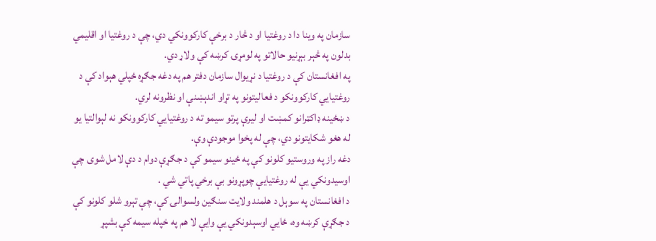سازمان په وینا دا د روغتیا او د څار د برخې کارکوونکي دي، چې د روغتیا او اقلیمي بدلون په څېر بېړنیو حالاتو په لومړۍ کرښه کې ولاړ دي.
په افغانستان کې د روغتیا د نړیوال سازمان دفتر هم په دغه جګړه ځپلي هېواد کې د روغتیايي کارکوونکو د فعالیتونو په تړاو اندېښنې او نظرونه لري.
د ښځینه ډاکټرانو کمښت او لیرې پرتو سیمو ته د روغتیايي کارکوونکو نه لېوالتیا یو له هغو شکایتونو دي، چې له پخوا موجودې وې.
دغه راز په وروستیو کلونو کې په ځینو سیمو کې د جګړې دوام د دې لامل شوی چې اوسیدونکي یې له روغتیایې چوپړونو بې برخي پاتي شي .
د افغانستان په سوېل د هلمند ولایت سنګین ولسوالۍ کې، چې تېرو شلو کلونو کې د جګړې کرښه وه، ځايي اوسېدونکي یې وایې لا هم په خپله سیمه کې بشپړ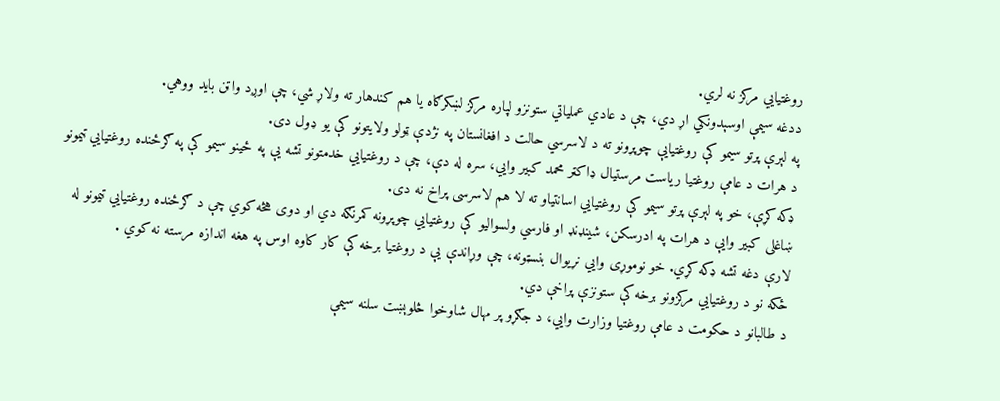روغتیایي مرکز نه لري.
ددغه سیمې اوسېدونکي اړ دي، چې د عادي عملیاتي ستونزو لپاره مرکز لښکرګاه یا هم کندهار ته ولاړ شي، چې اوږد واټن باید ووهي.
په لېرې پرتو سیمو کې روغتیایې چوپړونو ته د لاسرسي حالت د افغانستان په نژدې ټولو ولایتونو کې یو ډول دی.
د هرات د عامې روغتيا رياست مرستيال ډاکټر محمد کبير وايي، سره له دې، چې د روغتیایي خدمتونو تشه یې په ځینو سیمو کې په ګرځنده روغتيايي ټیمونو ډکه کړې، خو په لېرې پرتو سيمو کې روغتيايي اسانتیاو ته لا هم لاسرسی پراخ نه دی.
ښاغلی کبیر وایې د هرات په ادرسکن، شینډنډ او فارسي ولسوالیو کې روغتیایي چوپړونه کمرنګه دي او دوی هڅه کوي چې د ګرځنده روغتیایي ټیمونو له لارې دغه تشه ډکه کړي. خو نوموړی وایي نړیوال بنسټونه، چې وړاندې یې د روغتیا برخه کې کار کاوه اوس په هغه اندازه مرسته نه کوي .
ځکه نو د روغتیایي مرکزونو برخه کې ستونزې پراخې دي.
د طالبانو د حکومت د عامې روغتیا وزارت وايي، د جګړو پر مهال شاوخوا څلوېښت سلنه سیمې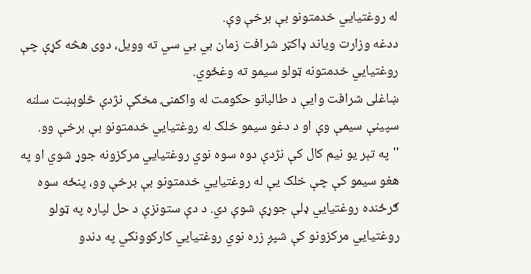له روغتیايي خدمتونو بې برخې وې.
ددغه وزارت ویاند ډاکټر شرافت زمان بي بي سي ته وویل، دوی هڅه کړې چې روغتیايي خدمتونه ټولو سیمو ته وغځوي.
ښاغلی شرافت وایې د طالبانو حکومت له واکمنۍ مخکې نژدې څلوېښت سلنه سپینې سیمې وې او د دغو سیمو خلک له روغتیايي خدمتونو بې برخې وو. ''په تېر يو نيم کال کې نژدې دوه سوه نوي روغتيايي مرکزونه جوړ شوي او په هغو سيمو کې چې خلک يې له روغتيايي خدمتونو بې برخې وو، پنځه سوه ګرځنده روغتيايي ډلې جوړې شوې دي. د دې ستونزې د حل لپاره په ټولو روغتيايي مرکزونو کې شپږ زره نوي روغتيايي کارکوونکي په دندو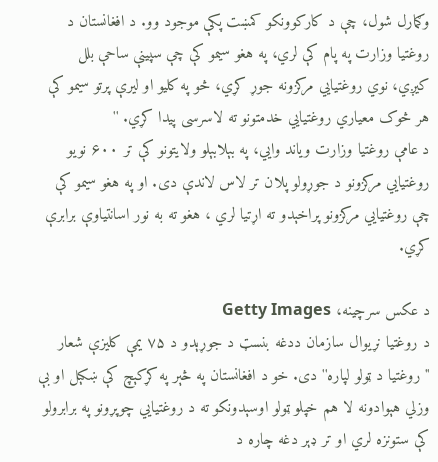وګمارل شول، چې د کارکوونکو کمښت پکې موجود وو. د افغانستان د روغتیا وزارت په پام کې لري، په هغو سیمو کې چې سپینې ساحې بلل کیږي، نوي روغتیايي مرکزونه جوړ کړي، څو په کلیو او لیرې پرتو سیمو کې هر څوک معیاري روغتیايي خدمتونو ته لاسرسی پیدا کړي. ''
د عامې روغتیا وزارت ویاند وايي، په بېلابېلو ولایتونو کې تر ۶۰۰ نویو روغتیايي مرکزونو د جوړولو پلان تر لاس لاندې دی. او په هغو سیمو کې چې روغتیايي مرکزونو پراخېدو ته اړتیا لري ، هغو ته به نور اسانتیاوې برابرې کړي.

د عکس سرچینه، Getty Images
د روغتیا نړیوال سازمان ددغه بنسټ د جوړېدو د ۷۵ یمې کلیزې شعار ''روغتیا د ټولو لپاره'' دی. خو د افغانستان په څېر په کړکېچ کې ښکېل او بې وزلي هېوادونه لا هم خپلو ټولو اوسېدونکو ته د روغتيايي چوپړونو په برابرولو کې ستونزه لري او تر ډېر دغه چاره د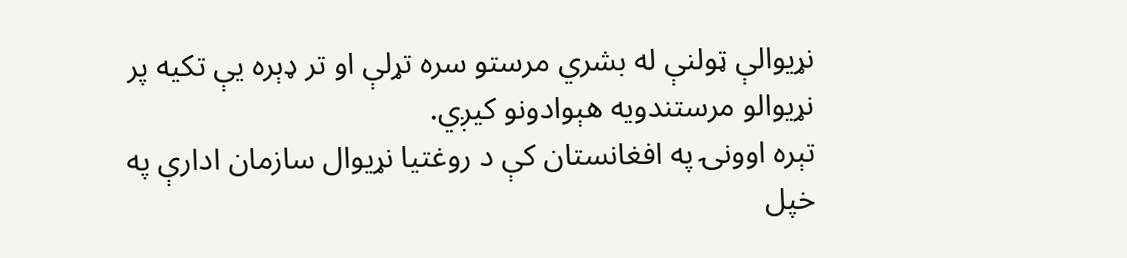نړیوالې ټولنې له بشري مرستو سره تړلې او تر ډېره یې تکیه پر نړیوالو مرستندویه هېوادونو کیږي.
تېره اوونۍ په افغانستان کې د روغتیا نړیوال سازمان ادارې په خپل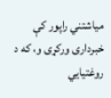میاشتني راپور کې خبرداری ورکړی و، که د روغتیايي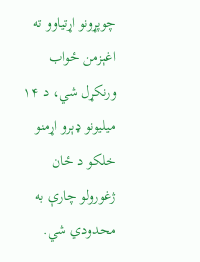چوپړونو اړتیاوو ته اغېزمن ځواب ورنکړل شي، د ۱۴ میلیونو ډېرو اړمنو خلکو د ځان ژغورولو چارې به محدودي شي.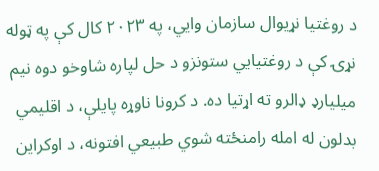د روغتیا نړیوال سازمان وايي، په ۲۰۲۳ کال کې په ټوله نړۍ کې د روغتیايي ستونزو د حل لپاره شاوخو دوه نیم میلیارډ ډالرو ته اړتیا ده. د کرونا ناوړه پايلې، د اقليمي بدلون له امله رامنځته شوي طبيعي افتونه، د اوکراين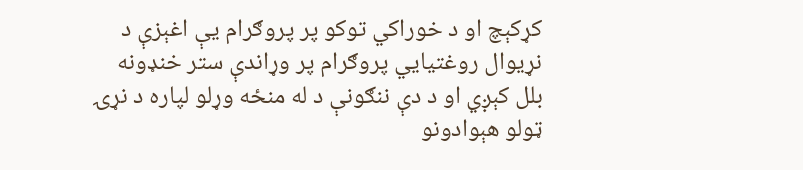کړکېچ او د خوراکي توکو پر پروګرام يې اغېزې د نړيوال روغتيايي پروګرام پر وړاندې ستر خنډونه بلل کېږي او د دې ننګونې د له منځه وړلو لپاره د نړۍ ټولو هېوادونو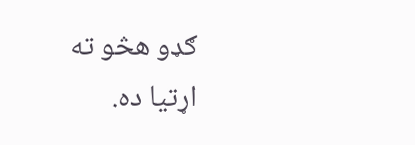ګډو هڅو ته اړتيا ده.